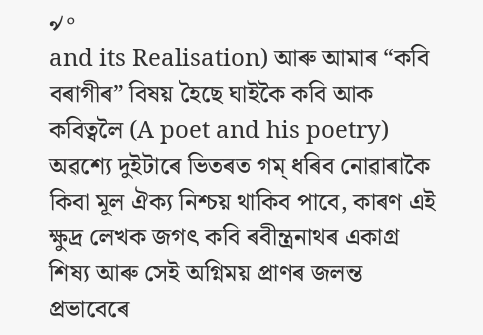৵৽
and its Realisation) আৰু আমাৰ “কবি বৰাগীৰ” বিষয় হৈছে ঘাইকৈ কবি আক কবিত্বলৈ (A poet and his poetry) অৱশ্যে দুইটাৰে ভিতৰত গম্ ধৰিব নোৱাৰাকৈ কিবা মূল ঐক্য নিশ্চয় থাকিব পাবে, কাৰণ এই ক্ষুদ্ৰ লেখক জগৎ কবি ৰবীন্ত্ৰনাথৰ একাগ্ৰ শিষ্য আৰু সেই অগ্নিময় প্ৰাণৰ জলন্ত প্ৰভাবেৰে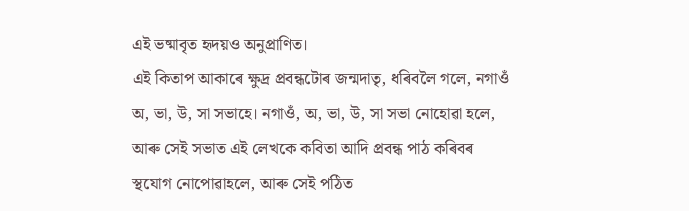এই ভষ্মাবৃত হৃদয়ও অনুপ্ৰাণিত।
এই কিতাপ আকাৰে ক্ষুদ্ৰ প্ৰবন্ধটোৰ জন্মদাতৃ, ধৰিবলৈ গলে, নগাওঁ অ, ভা, উ, সা সভাহে। নগাওঁ, অ, ভা, উ, সা সভা নোহোৱা হলে, আৰু সেই সভাত এই লেখকে কবিতা আদি প্ৰবন্ধ পাঠ কৰিবৰ স্থযোগ নোপোৱাহলে, আৰু সেই পঠিত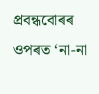প্ৰবন্ধবোৰৰ ওপৰত ‘না-না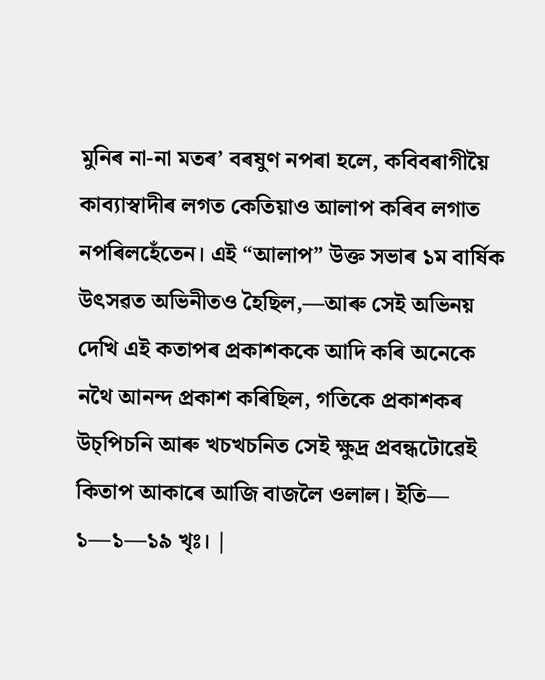মুনিৰ না-না মতৰ’ বৰষুণ নপৰা হলে, কবিবৰাগীয়ৈ কাব্যাস্বাদীৰ লগত কেতিয়াও আলাপ কৰিব লগাত নপৰিলহেঁতেন। এই “আলাপ” উক্ত সভাৰ ১ম বাৰ্ষিক উৎসৱত অভিনীতও হৈছিল,—আৰু সেই অভিনয় দেখি এই কতাপৰ প্ৰকাশককে আদি কৰি অনেকে নথৈ আনন্দ প্ৰকাশ কৰিছিল, গতিকে প্ৰকাশকৰ উচ্পিচনি আৰু খচখচনিত সেই ক্ষুদ্ৰ প্ৰবন্ধটোৱেই কিতাপ আকাৰে আজি বাজলৈ ওলাল। ইতি—
১—১—১৯ খৃঃ। |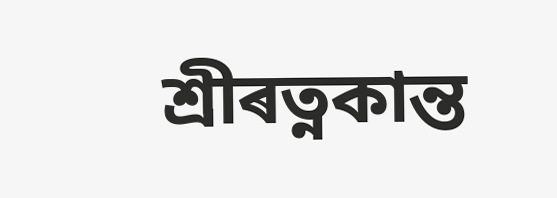শ্ৰীৰত্নকান্ত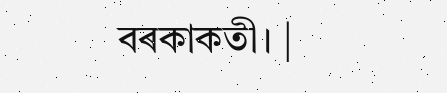বৰকাকতী। |